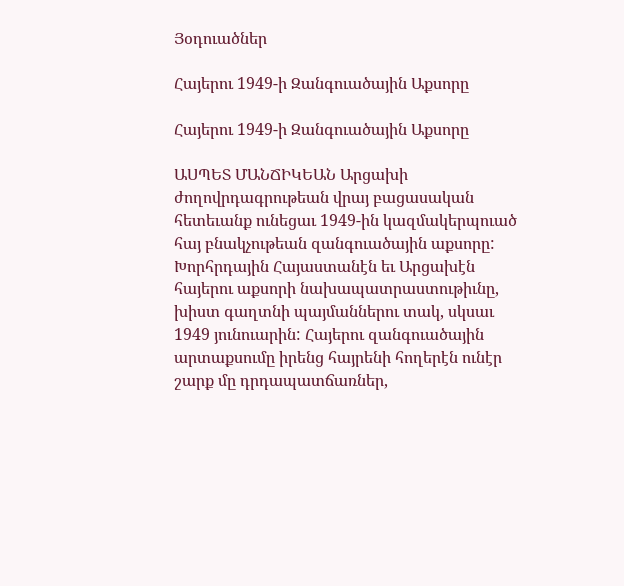Յօդուածներ

Հայերու 1949-ի Զանգուածային Աքսորը

Հայերու 1949-ի Զանգուածային Աքսորը

ԱՍՊԵՏ ՄԱՆՃԻԿԵԱՆ Արցախի ժողովրդագրութեան վրայ բացասական հետեւանք ունեցաւ 1949-ին կազմակերպուած հայ բնակչութեան զանգուածային աքսորը: Խորհրդային Հայաստանէն եւ Արցախէն հայերու աքսորի նախապատրաստութիւնը, խիստ գաղտնի պայմաններու տակ, սկսաւ 1949 յունուարին: Հայերու զանգուածային արտաքսումը իրենց հայրենի հողերէն ունէր շարք մը դրդապատճառներ,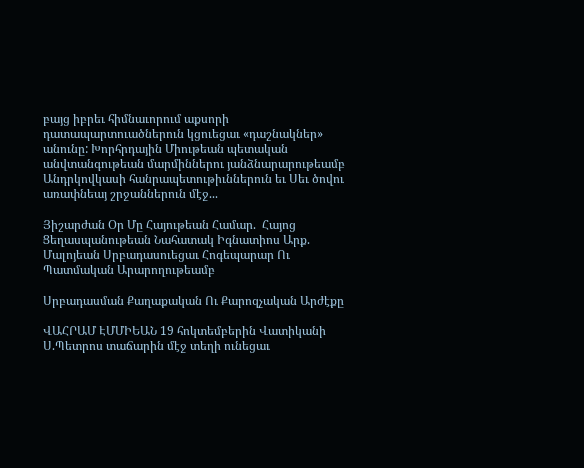բայց իբրեւ հիմնաւորում աքսորի դատապարտուածներուն կցուեցաւ «դաշնակներ» անունը: Խորհրդային Միութեան պետական անվտանգութեան մարմիններու յանձնարարութեամբ Անդրկովկասի հանրապետութիւններուն եւ Սեւ ծովու առափնեայ շրջաններուն մէջ...

Յիշարժան Օր Մը Հայութեան Համար.  Հայոց Ցեղասպանութեան Նահատակ Իգնատիոս Արք. Մալոյեան Սրբադասուեցաւ Հոգեպարար Ու Պատմական Արարողութեամբ

Սրբադասման Քաղաքական Ու Քարոզչական Արժէքը

ՎԱՀՐԱՄ ԷՄՄԻԵԱՆ 19 հոկտեմբերին Վատիկանի Ս.Պետրոս տաճարին մէջ տեղի ունեցաւ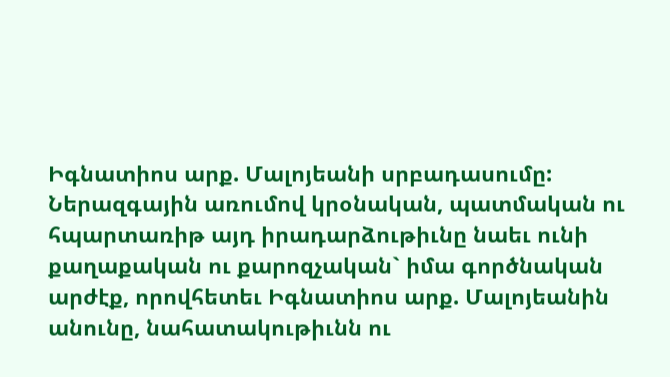Իգնատիոս արք. Մալոյեանի սրբադասումը: Ներազգային առումով կրօնական, պատմական ու հպարտառիթ այդ իրադարձութիւնը նաեւ ունի քաղաքական ու քարոզչական` իմա գործնական արժէք, որովհետեւ Իգնատիոս արք. Մալոյեանին անունը, նահատակութիւնն ու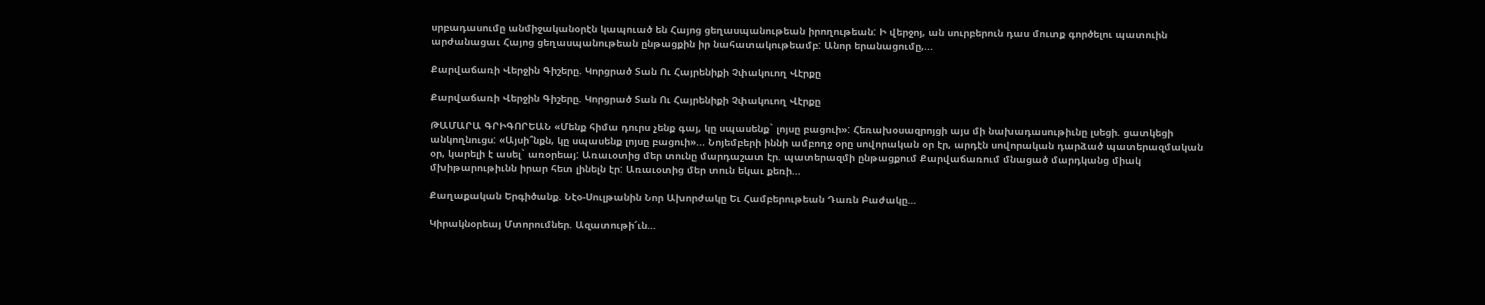սրբադասումը անմիջականօրէն կապուած են Հայոց ցեղասպանութեան իրողութեան: Ի վերջոյ, ան սուրբերուն դաս մուտք գործելու պատուին արժանացաւ Հայոց ցեղասպանութեան ընթացքին իր նահատակութեամբ: Անոր երանացումը,...

Քարվաճառի Վերջին Գիշերը. Կորցրած Տան Ու Հայրենիքի Չփակուող Վէրքը

Քարվաճառի Վերջին Գիշերը. Կորցրած Տան Ու Հայրենիքի Չփակուող Վէրքը

ԹԱՄԱՐԱ ԳՐԻԳՈՐԵԱՆ «Մենք հիմա դուրս չենք գայ, կը սպասենք` լոյսը բացուի»: Հեռախօսազրոյցի այս մի նախադասութիւնը լսեցի. ցատկեցի անկողնուցս: «Այսի՞նքն, կը սպասենք լոյսը բացուի»... Նոյեմբերի իննի ամբողջ օրը սովորական օր էր, արդէն սովորական դարձած պատերազմական օր, կարելի է ասել` առօրեայ: Առաւօտից մեր տունը մարդաշատ էր. պատերազմի ընթացքում Քարվաճառում մնացած մարդկանց միակ մխիթարութիւնն իրար հետ լինելն էր: Առաւօտից մեր տուն եկաւ քեռի...

Քաղաքական Երգիծանք. Նէօ-Սուլթանին Նոր Ախորժակը Եւ Համբերութեան Դառն Բաժակը…

Կիրակնօրեայ Մտորումներ. Ազատութի՜ւն…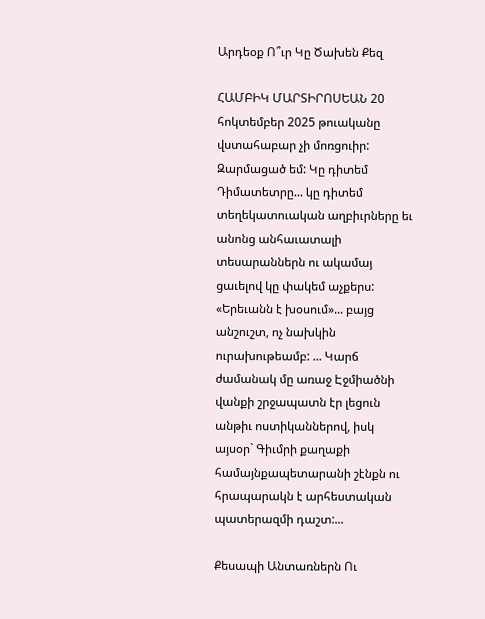Արդեօք Ո՞ւր Կը Ծախեն Քեզ

ՀԱՄԲԻԿ ՄԱՐՏԻՐՈՍԵԱՆ 20 հոկտեմբեր 2025 թուականը վստահաբար չի մոռցուիր: Զարմացած եմ: Կը դիտեմ Դիմատետրը... կը դիտեմ տեղեկատուական աղբիւրները եւ անոնց անհաւատալի տեսարաններն ու ակամայ ցաւելով կը փակեմ աչքերս: «Երեւանն է խօսում»... բայց անշուշտ, ոչ նախկին ուրախութեամբ: ... Կարճ ժամանակ մը առաջ Էջմիածնի վանքի շրջապատն էր լեցուն անթիւ ոստիկաններով, իսկ այսօր` Գիւմրի քաղաքի համայնքապետարանի շէնքն ու հրապարակն է արհեստական պատերազմի դաշտ:...

Քեսապի Անտառներն Ու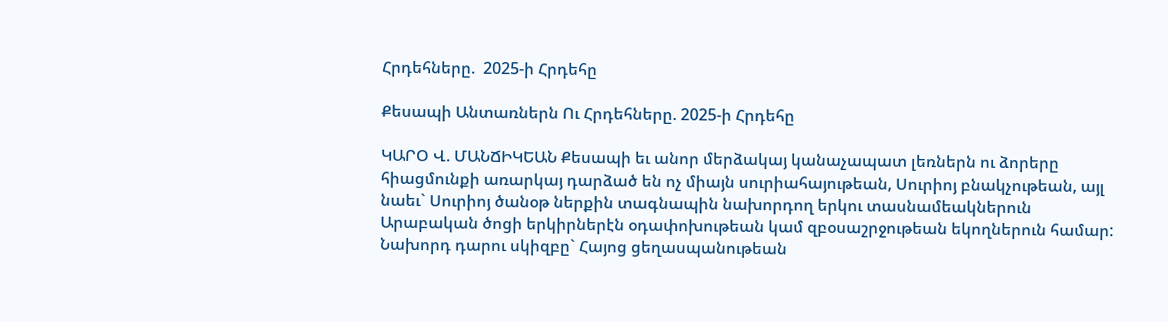Հրդեհները.  2025-ի Հրդեհը

Քեսապի Անտառներն Ու Հրդեհները. 2025-ի Հրդեհը

ԿԱՐՕ Վ. ՄԱՆՃԻԿԵԱՆ Քեսապի եւ անոր մերձակայ կանաչապատ լեռներն ու ձորերը հիացմունքի առարկայ դարձած են ոչ միայն սուրիահայութեան, Սուրիոյ բնակչութեան, այլ նաեւ` Սուրիոյ ծանօթ ներքին տագնապին նախորդող երկու տասնամեակներուն Արաբական ծոցի երկիրներէն օդափոխութեան կամ զբօսաշրջութեան եկողներուն համար: Նախորդ դարու սկիզբը` Հայոց ցեղասպանութեան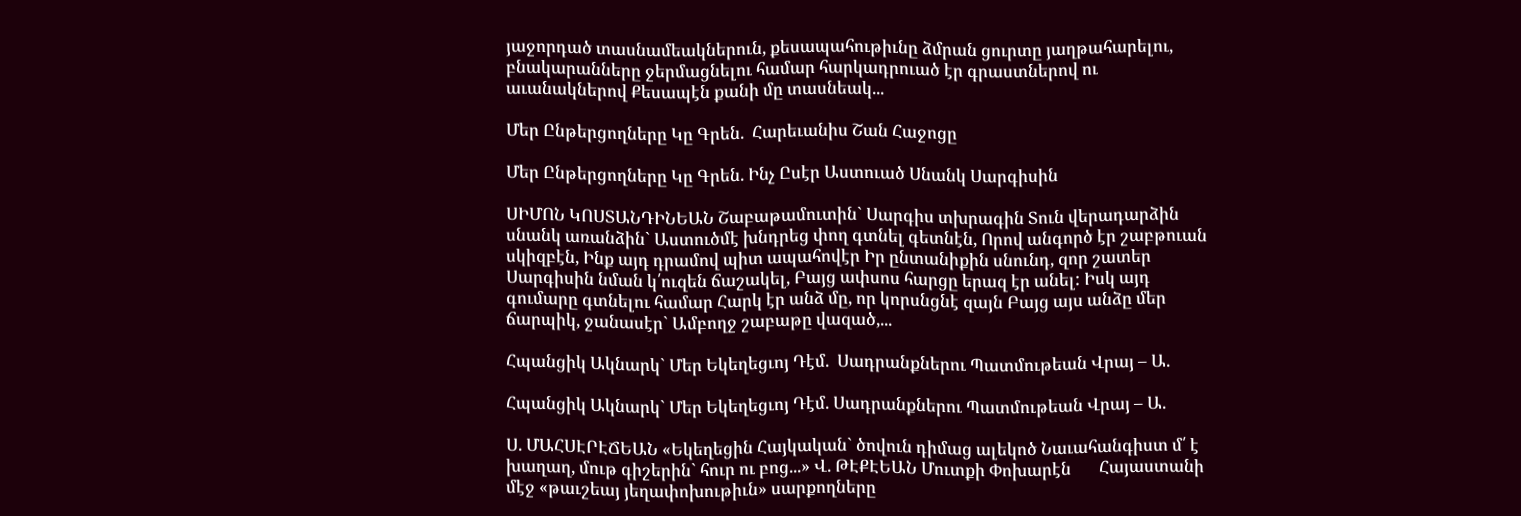յաջորդած տասնամեակներուն, քեսապահութիւնը ձմրան ցուրտը յաղթահարելու, բնակարանները ջերմացնելու համար հարկադրուած էր գրաստներով ու աւանակներով Քեսապէն քանի մը տասնեակ...

Մեր Ընթերցողները Կը Գրեն.  Հարեւանիս Շան Հաջոցը

Մեր Ընթերցողները Կը Գրեն. Ինչ Ըսէր Աստուած Սնանկ Սարգիսին

ՍԻՄՈՆ ԿՈՍՏԱՆԴԻՆԵԱՆ Շաբաթամուտին` Սարգիս տխրագին Տուն վերադարձին սնանկ առանձին` Աստուծմէ խնդրեց փող գտնել գետնէն, Որով անգործ էր շաբթուան սկիզբէն, Ինք այդ դրամով պիտ ապահովէր Իր ընտանիքին սնունդ, զոր շատեր Սարգիսին նման կ՛ուզեն ճաշակել, Բայց ափսոս հարցը երազ էր անել: Իսկ այդ գումարը գտնելու համար Հարկ էր անձ մը, որ կորսնցնէ զայն Բայց այս անձը մեր ճարպիկ, ջանասէր` Ամբողջ շաբաթը վազած,...

Հպանցիկ Ակնարկ` Մեր Եկեղեցւոյ Դէմ.  Սադրանքներու Պատմութեան Վրայ – Ա.

Հպանցիկ Ակնարկ` Մեր Եկեղեցւոյ Դէմ. Սադրանքներու Պատմութեան Վրայ – Ա.

Ս. ՄԱՀՍԷՐԷՃԵԱՆ «Եկեղեցին Հայկական` ծովուն դիմաց ալեկոծ Նաւահանգիստ մ՛ է խաղաղ, մութ գիշերին` հուր ու բոց...» Վ. ԹԷՔԷԵԱՆ Մուտքի Փոխարէն       Հայաստանի մէջ «թաւշեայ յեղափոխութիւն» սարքողները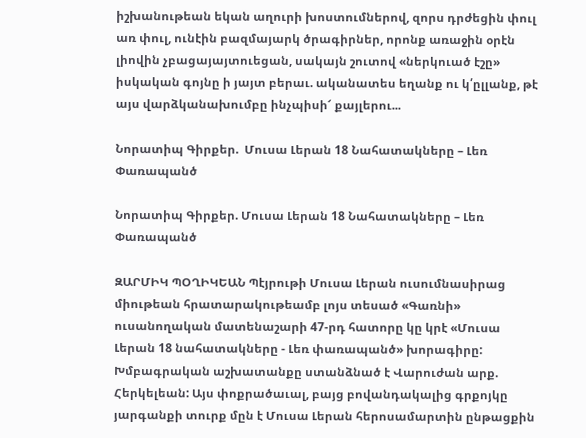իշխանութեան եկան աղուրի խոստումներով, զորս դրժեցին փուլ առ փուլ, ունէին բազմայարկ ծրագիրներ, որոնք առաջին օրէն լիովին չբացայայտուեցան, սակայն շուտով «ներկուած էշը» իսկական գոյնը ի յայտ բերաւ. ականատես եղանք ու կ՛ըլլանք, թէ այս վարձկանախումբը ինչպիսի՜ քայլերու...

Նորատիպ Գիրքեր.  Մուսա Լերան 18 Նահատակները – Լեռ Փառապանծ

Նորատիպ Գիրքեր. Մուսա Լերան 18 Նահատակները – Լեռ Փառապանծ

ԶԱՐՄԻԿ ՊՕՂԻԿԵԱՆ Պէյրութի Մուսա Լերան ուսումնասիրաց միութեան հրատարակութեամբ լոյս տեսած «Գառնի» ուսանողական մատենաշարի 47-րդ հատորը կը կրէ «Մուսա Լերան 18 նահատակները - Լեռ փառապանծ» խորագիրը: Խմբագրական աշխատանքը ստանձնած է Վարուժան արք. Հերկելեան: Այս փոքրածաւալ, բայց բովանդակալից գրքոյկը յարգանքի տուրք մըն է Մուսա Լերան հերոսամարտին ընթացքին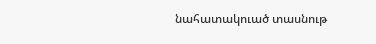նահատակուած տասնութ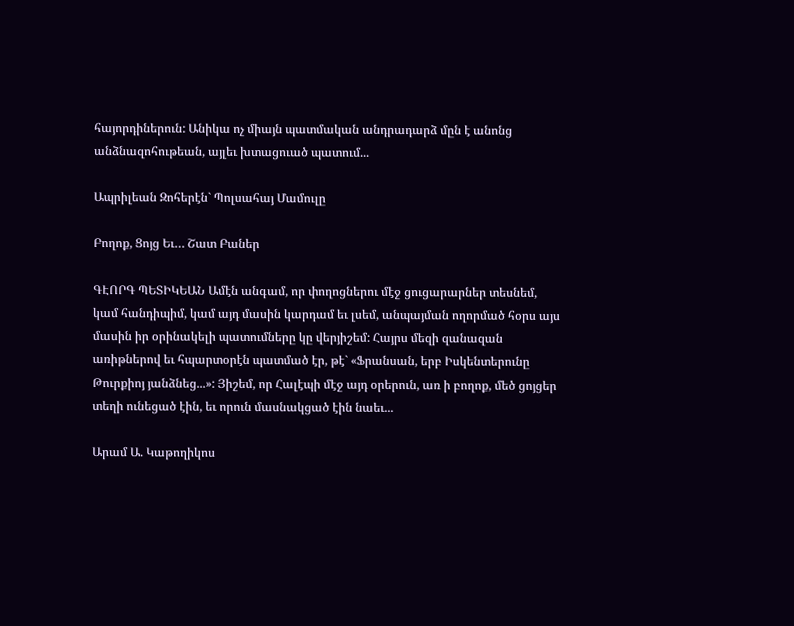հայորդիներուն: Անիկա ոչ միայն պատմական անդրադարձ մըն է անոնց անձնազոհութեան, այլեւ խտացուած պատում...

Ապրիլեան Զոհերէն` Պոլսահայ Մամուլը

Բողոք, Ցոյց Եւ… Շատ Բաներ

ԳԷՈՐԳ ՊԵՏԻԿԵԱՆ Ամէն անգամ, որ փողոցներու մէջ ցուցարարներ տեսնեմ, կամ հանդիպիմ, կամ այդ մասին կարդամ եւ լսեմ, անպայման ողորմած հօրս այս մասին իր օրինակելի պատումները կը վերյիշեմ: Հայրս մեզի զանազան առիթներով եւ հպարտօրէն պատմած էր, թէ` «Ֆրանսան, երբ Իսկենտերունը Թուրքիոյ յանձնեց...»: Յիշեմ, որ Հալէպի մէջ այդ օրերուն, առ ի բողոք, մեծ ցոյցեր տեղի ունեցած էին, եւ որուն մասնակցած էին նաեւ...

Արամ Ա. Կաթողիկոս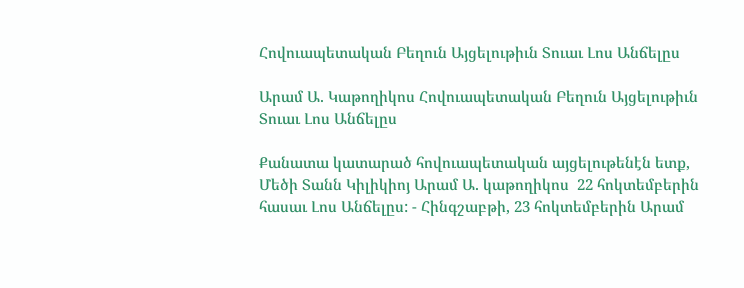Հովուապետական Բեղուն Այցելութիւն Տուաւ Լոս Անճելըս

Արամ Ա. Կաթողիկոս Հովուապետական Բեղուն Այցելութիւն Տուաւ Լոս Անճելըս

Քանատա կատարած հովուապետական այցելութենէն ետք, Մեծի Տանն Կիլիկիոյ Արամ Ա. կաթողիկոս  22 հոկտեմբերին հասաւ Լոս Անճելըս: - Հինգշաբթի, 23 հոկտեմբերին Արամ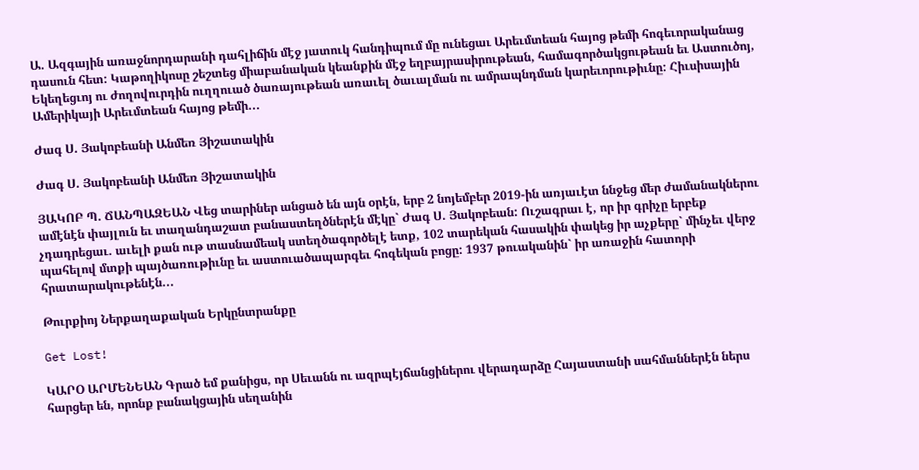Ա. Ազգային առաջնորդարանի դահլիճին մէջ յատուկ հանդիպում մը ունեցաւ Արեւմտեան հայոց թեմի հոգեւորականաց դասուն հետ: Կաթողիկոսը շեշտեց միաբանական կեանքին մէջ եղբայրասիրութեան, համագործակցութեան եւ Աստուծոյ, Եկեղեցւոյ ու ժողովուրդին ուղղուած ծառայութեան առաւել ծաւալման ու ամրապնդման կարեւորութիւնը: Հիւսիսային Ամերիկայի Արեւմտեան հայոց թեմի...

Ժագ Ս. Յակոբեանի Անմեռ Յիշատակին

Ժագ Ս. Յակոբեանի Անմեռ Յիշատակին

ՅԱԿՈԲ Պ. ՃԱՆՊԱԶԵԱՆ Վեց տարիներ անցած են այն օրէն, երբ 2 նոյեմբեր 2019-ին առյաւէտ ննջեց մեր ժամանակներու ամէնէն փայլուն եւ տաղանդաշատ բանաստեղծներէն մէկը` Ժագ Ս. Յակոբեան: Ուշագրաւ է, որ իր գրիչը երբեք չդադրեցաւ. աւելի քան ութ տասնամեակ ստեղծագործելէ ետք, 102 տարեկան հասակին փակեց իր աչքերը` մինչեւ վերջ պահելով մտքի պայծառութիւնը եւ աստուածապարգեւ հոգեկան բոցը: 1937 թուականին` իր առաջին հատորի հրատարակութենէն...

Թուրքիոյ Ներքաղաքական Երկընտրանքը

Get Lost!

ԿԱՐՕ ԱՐՄԵՆԵԱՆ Գրած եմ քանիցս, որ Սեւանն ու ազրպէյճանցիներու վերադարձը Հայաստանի սահմաններէն ներս հարցեր են, որոնք բանակցային սեղանին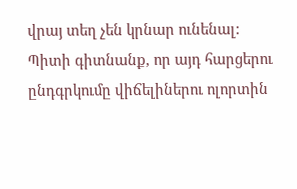վրայ տեղ չեն կրնար ունենալ: Պիտի գիտնանք, որ այդ հարցերու ընդգրկումը վիճելիներու ոլորտին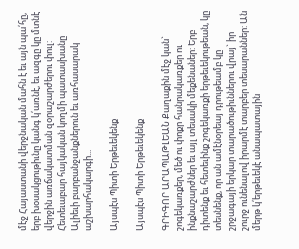մէջ Հայաստանի վերջնական մահն է եւ այն պա՛հը, երբ խօսակցութիւնը կանգ կ՛առնէ, եւ ազգը կը մտնէ վերջին առճակատման զօրաշարժերու փուլ: Հետեւաբար հայկական կողմի պատասխանը Ալիեւի բարբանջանքներուն եւ առհասարակ աշխարհակարգի...

Այսպէս Պիտի Երթեւեկենք

Այսպէս Պիտի Երթեւեկենք

ԳՐԻԳՈՐ ԱՐԱՊԱԹԼԵԱՆ Քաղաքին մէջ կան` շոգեկառքեր, մեծ ու փոքր հանրակառքեր ու ինքնաշարժներ եւ այլ տեսակի մեքենաներ: Երբ դիտենք եւ հետեւինք շոգեկառքի երթեւեկութեան, կը տեսնենք, որ ան ամէնօրեայ դրութեամբ կը շրջագայի երկար տարածութիւններու վրայ` իր շուրջ ունենալով իրարմէ տարբեր տեսարաններ: Ան մերթ կ՛երթեւեկէ անապատային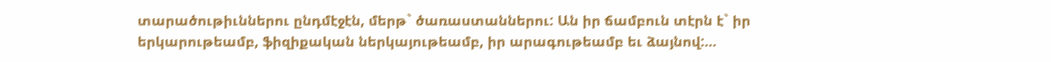տարածութիւններու ընդմէջէն, մերթ` ծառաստաններու: Ան իր ճամբուն տէրն է` իր երկարութեամբ, ֆիզիքական ներկայութեամբ, իր արագութեամբ եւ ձայնով:...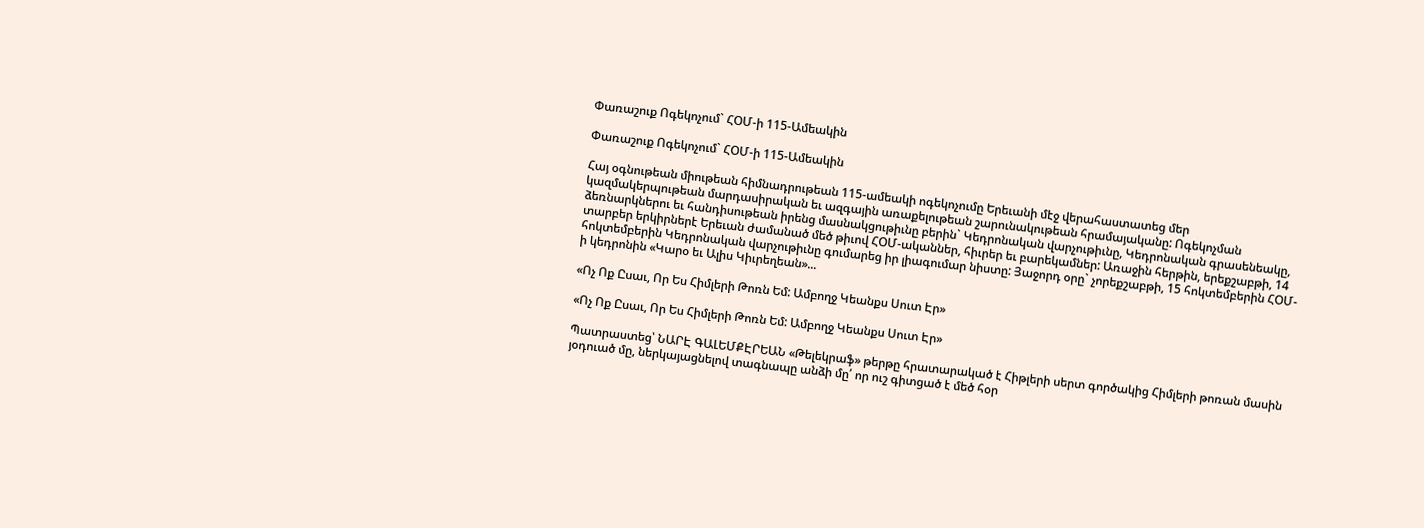Փառաշուք Ոգեկոչում` ՀՕՄ-ի 115-Ամեակին

Փառաշուք Ոգեկոչում` ՀՕՄ-ի 115-Ամեակին

Հայ օգնութեան միութեան հիմնադրութեան 115-ամեակի ոգեկոչումը Երեւանի մէջ վերահաստատեց մեր կազմակերպութեան մարդասիրական եւ ազգային առաքելութեան շարունակութեան հրամայականը: Ոգեկոչման ձեռնարկներու եւ հանդիսութեան իրենց մասնակցութիւնը բերին` Կեդրոնական վարչութիւնը, Կեդրոնական գրասենեակը, տարբեր երկիրներէ Երեւան ժամանած մեծ թիւով ՀՕՄ-ականներ, հիւրեր եւ բարեկամներ: Առաջին հերթին, երեքշաբթի, 14 հոկտեմբերին Կեդրոնական վարչութիւնը գումարեց իր լիագումար նիստը: Յաջորդ օրը` չորեքշաբթի, 15 հոկտեմբերին ՀՕՄ-ի կեդրոնին «Կարօ եւ Ալիս Կիւրեղեան»...

«Ոչ Ոք Ըսաւ, Որ Ես Հիմլերի Թոռն Եմ: Ամբողջ Կեանքս Սուտ Էր»

«Ոչ Ոք Ըսաւ, Որ Ես Հիմլերի Թոռն Եմ: Ամբողջ Կեանքս Սուտ Էր»

Պատրաստեց՝ ՆԱՐԷ ԳԱԼԵՄՔԷՐԵԱՆ «Թելեկրաֆ» թերթը հրատարակած է Հիթլերի սերտ գործակից Հիմլերի թոռան մասին յօդուած մը, ներկայացնելով տագնապը անձի մը՛ որ ուշ գիտցած է մեծ հօր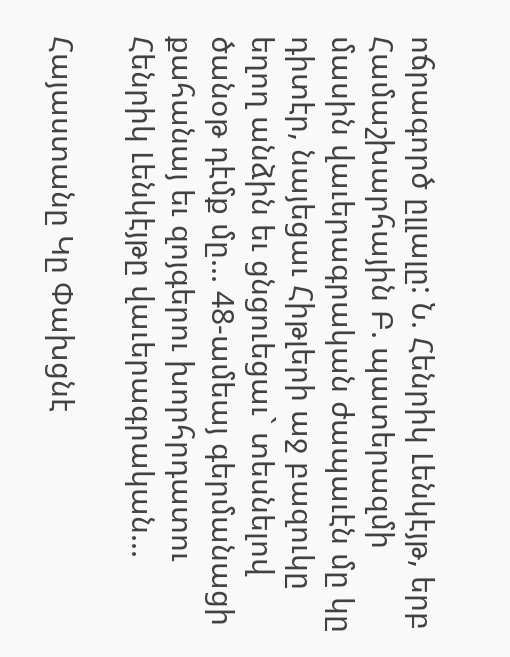ոճրագործ ըլլալը: Ն. Հենրիկ Լենկէյթ, երբ Համաշխարհային Բ. պատերազմի մասին վաւերագրական ժապաւէն մը կը դիտէր, նայեցաւ Հիթլերի աջ բազուկը եղող անձին եւ ցնցուեցաւ` տեսնելով ծանօթ դէմք մը... 48-ամեայ գերմանացի քահանայ եւ զոյգերու խորհրդատու Հենրիկ Լենկէյթը վաւերագրական...

Հայաստանը Կը Փախցնէ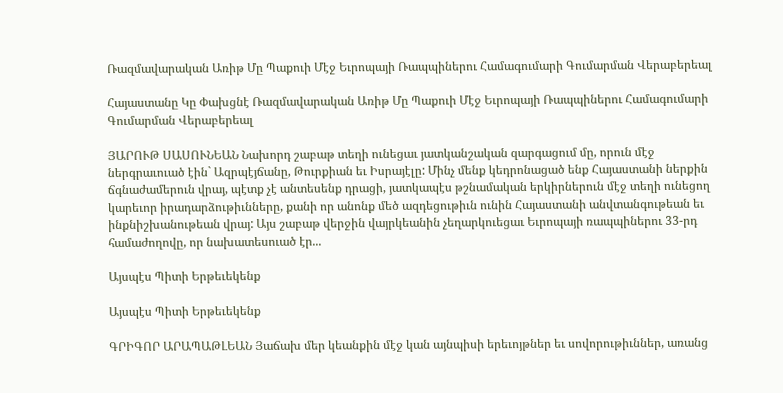Ռազմավարական Առիթ Մը Պաքուի Մէջ Եւրոպայի Ռապպիներու Համագումարի Գումարման Վերաբերեալ

Հայաստանը Կը Փախցնէ Ռազմավարական Առիթ Մը Պաքուի Մէջ Եւրոպայի Ռապպիներու Համագումարի Գումարման Վերաբերեալ

ՅԱՐՈՒԹ ՍԱՍՈՒՆԵԱՆ Նախորդ շաբաթ տեղի ունեցաւ յատկանշական զարգացում մը, որուն մէջ ներգրաւուած էին` Ազրպէյճանը, Թուրքիան եւ Իսրայէլը: Մինչ մենք կեդրոնացած ենք Հայաստանի ներքին ճգնաժամերուն վրայ, պէտք չէ անտեսենք դրացի, յատկապէս թշնամական երկիրներուն մէջ տեղի ունեցող կարեւոր իրադարձութիւնները, քանի որ անոնք մեծ ազդեցութիւն ունին Հայաստանի անվտանգութեան եւ ինքնիշխանութեան վրայ: Այս շաբաթ վերջին վայրկեանին չեղարկուեցաւ Եւրոպայի ռապպիներու 33-րդ համաժողովը, որ նախատեսուած էր...

Այսպէս Պիտի Երթեւեկենք

Այսպէս Պիտի Երթեւեկենք

ԳՐԻԳՈՐ ԱՐԱՊԱԹԼԵԱՆ Յաճախ մեր կեանքին մէջ կան այնպիսի երեւոյթներ եւ սովորութիւններ, առանց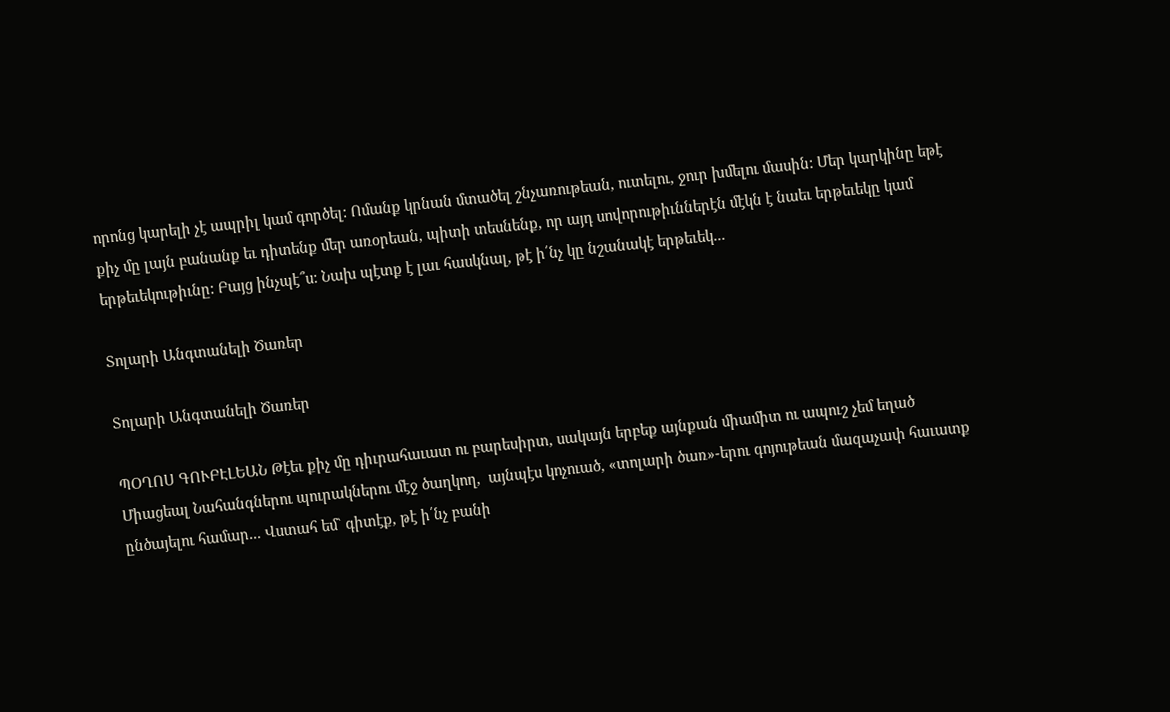որոնց կարելի չէ ապրիլ կամ գործել: Ոմանք կրնան մտածել շնչառութեան, ուտելու, ջուր խմելու մասին: Մեր կարկինը եթէ քիչ մը լայն բանանք եւ դիտենք մեր առօրեան, պիտի տեսնենք, որ այդ սովորութիւններէն մէկն է նաեւ երթեւեկը կամ երթեւեկութիւնը: Բայց ինչպէ՞ս: Նախ պէտք է լաւ հասկնալ, թէ ի՛նչ կը նշանակէ երթեւեկ...

Տոլարի Անգտանելի Ծառեր

Տոլարի Անգտանելի Ծառեր

ՊՕՂՈՍ ԳՈՒԲԷԼԵԱՆ Թէեւ քիչ մը դիւրահաւատ ու բարեսիրտ, սակայն երբեք այնքան միամիտ ու ապուշ չեմ եղած Միացեալ Նահանգներու պուրակներու մէջ ծաղկող,  այնպէս կոչուած, «տոլարի ծառ»-երու գոյութեան մազաչափ հաւատք ընծայելու համար... Վստահ եմ` գիտէք, թէ ի՛նչ բանի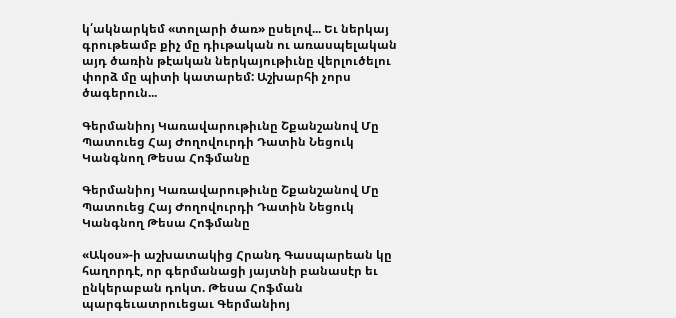կ՛ակնարկեմ «տոլարի ծառ» ըսելով... Եւ ներկայ գրութեամբ քիչ մը դիւթական ու առասպելական այդ ծառին թէական ներկայութիւնը վերլուծելու փորձ մը պիտի կատարեմ: Աշխարհի չորս ծագերուն...

Գերմանիոյ Կառավարութիւնը Շքանշանով Մը Պատուեց Հայ Ժողովուրդի Դատին Նեցուկ Կանգնող Թեսա Հոֆմանը

Գերմանիոյ Կառավարութիւնը Շքանշանով Մը Պատուեց Հայ Ժողովուրդի Դատին Նեցուկ Կանգնող Թեսա Հոֆմանը

«Ակօս»-ի աշխատակից Հրանդ Գասպարեան կը հաղորդէ, որ գերմանացի յայտնի բանասէր եւ ընկերաբան դոկտ. Թեսա Հոֆման պարգեւատրուեցաւ Գերմանիոյ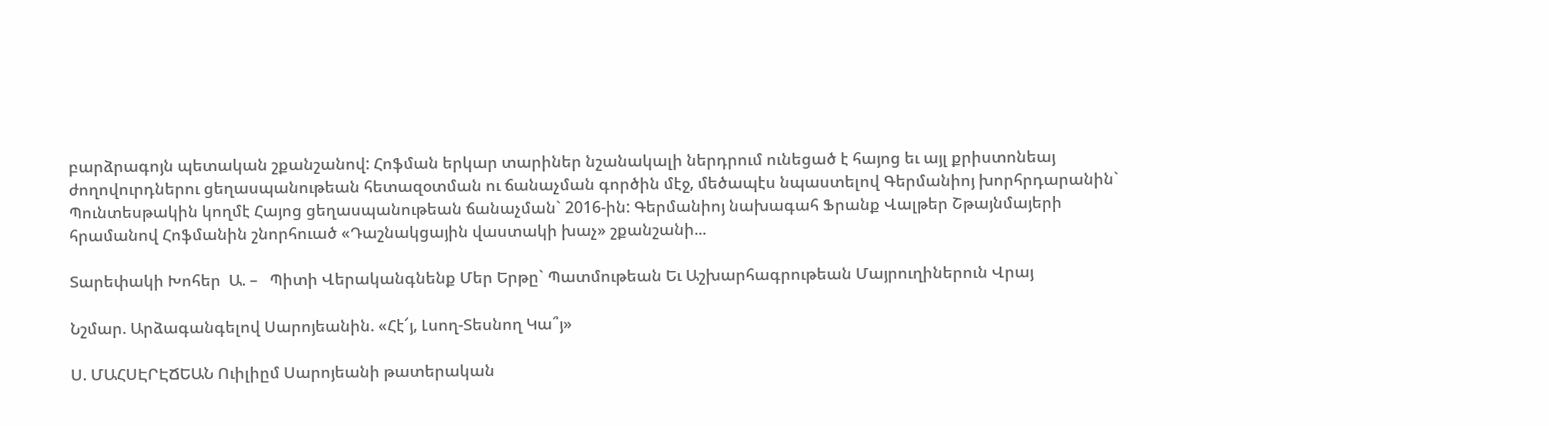բարձրագոյն պետական շքանշանով: Հոֆման երկար տարիներ նշանակալի ներդրում ունեցած է հայոց եւ այլ քրիստոնեայ ժողովուրդներու ցեղասպանութեան հետազօտման ու ճանաչման գործին մէջ, մեծապէս նպաստելով Գերմանիոյ խորհրդարանին` Պունտեսթակին կողմէ Հայոց ցեղասպանութեան ճանաչման` 2016-ին: Գերմանիոյ նախագահ Ֆրանք Վալթեր Շթայնմայերի հրամանով Հոֆմանին շնորհուած «Դաշնակցային վաստակի խաչ» շքանշանի...

Տարեփակի Խոհեր  Ա. –   Պիտի Վերականգնենք Մեր Երթը` Պատմութեան Եւ Աշխարհագրութեան Մայրուղիներուն Վրայ

Նշմար. Արձագանգելով Սարոյեանին. «Հէ՜յ, Լսող-Տեսնող Կա՞յ»

Ս. ՄԱՀՍԷՐԷՃԵԱՆ Ուիլիըմ Սարոյեանի թատերական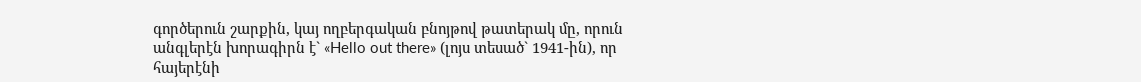գործերուն շարքին, կայ ողբերգական բնոյթով թատերակ մը, որուն անգլերէն խորագիրն է` «Hello out there» (լոյս տեսած` 1941-ին), որ հայերէնի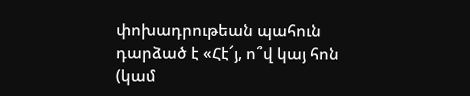փոխադրութեան պահուն դարձած է «Հէ՜յ, ո՞վ կայ հոն (կամ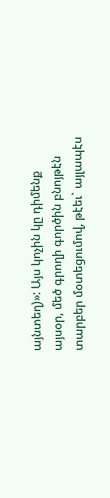այնտեղ)»: Այս կոչին կը դիմենք այսօր, մեծ գրողի գործին բնոյթէն տարբեր մօտեցումով, թէեւ` այլապէս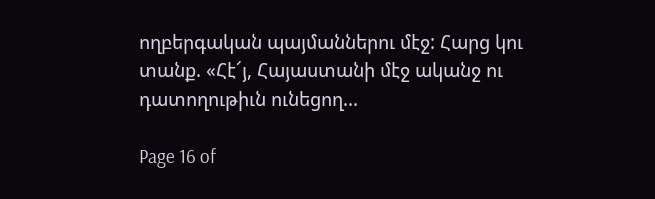ողբերգական պայմաններու մէջ: Հարց կու տանք. «Հէ՜յ, Հայաստանի մէջ ականջ ու դատողութիւն ունեցող...

Page 16 of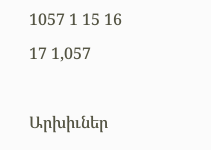1057 1 15 16 17 1,057

Արխիւներ